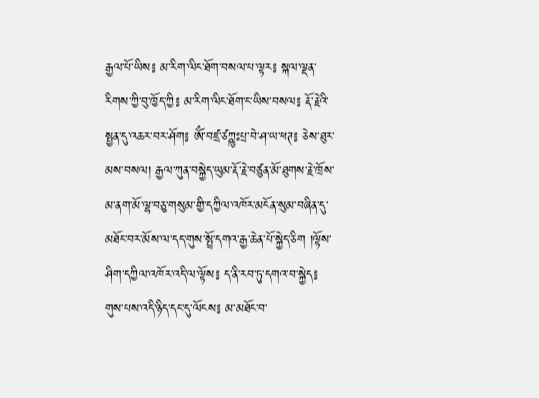རྒྱལ་པོ་ཡིས༔ མ་རིག་ལིང་ཐོག་བསལ་པ་ལྟར༔ སྐལ་ལྡན་རིགས་ཀྱི་བུ་ཁྱོད་ཀྱི༔ མ་རིག་ལིང་ཐོག་ང་ཡིས་བསལ༔ རྡོ་རྗེའི་སྤྱན་དུ་འཆར་བར་ཤོག༔ ཨོཾ་བཛྲ་ཙཀྵུཿཔྲ་བེ་ཤ་ཡ་ཕཊ༔ ཅེས་ཐུར་མས་བསལ། རྒྱལ་ཀུན་བསྐྱེད་ཡུམ་རྡོ་རྗེ་བཙུན་མོ་ཐུགས་རྗེ་ཁྲོས་མ་ནག་མོ་ལྷ་བཅུ་གསུམ་གྱི་དཀྱིལ་འཁོར་མངོན་སུམ་བཞིན་དུ་མཐོང་བར་མོས་ལ་དད་གུས་སྤྲོ་དགའ་རྒྱ་ཆེན་པོ་སྐྱེད་ཅིག །ལྟོས་ཤིག་དཀྱིལ་འཁོར་འདི་ལ་ལྟོས༔ ད་ནི་རབ་ཏུ་དགའ་བ་སྐྱེད༔ གུས་པས་འདི་ཉིད་དང་དུ་ལོངས༔ མ་མཐོང་བ་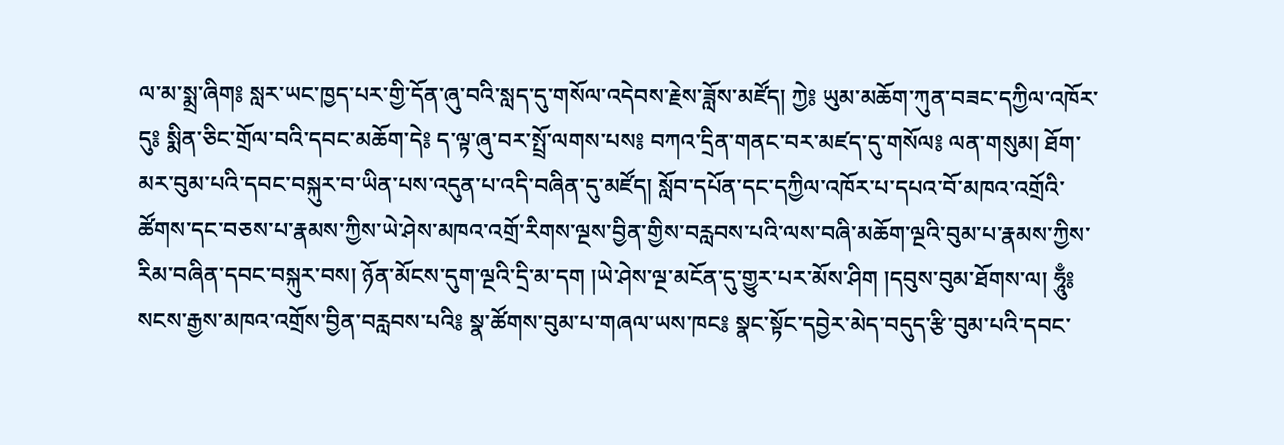ལ་མ་སྨྲ་ཞིག༔ སླར་ཡང་ཁྱད་པར་གྱི་དོན་ཞུ་བའི་སླད་དུ་གསོལ་འདེབས་རྗེས་ཟློས་མཛོད། ཀྱེ༔ ཡུམ་མཆོག་ཀུན་བཟང་དཀྱིལ་འཁོར་དུ༔ སྨིན་ཅིང་གྲོལ་བའི་དབང་མཆོག་དེ༔ ད་ལྟ་ཞུ་བར་སྤྲོ་ལགས་པས༔ བཀའ་དྲིན་གནང་བར་མཛད་དུ་གསོལ༔ ལན་གསུམ། ཐོག་མར་བུམ་པའི་དབང་བསྐུར་བ་ཡིན་པས་འདུན་པ་འདི་བཞིན་དུ་མཛོད། སློབ་དཔོན་དང་དཀྱིལ་འཁོར་པ་དཔའ་བོ་མཁའ་འགྲོའི་ཚོགས་དང་བཅས་པ་རྣམས་ཀྱིས་ཡེ་ཤེས་མཁའ་འགྲོ་རིགས་ལྔས་བྱིན་གྱིས་བརླབས་པའི་ལས་བཞི་མཆོག་ལྔའི་བུམ་པ་རྣམས་ཀྱིས་རིམ་བཞིན་དབང་བསྐུར་བས། ཉོན་མོངས་དུག་ལྔའི་དྲི་མ་དག །ཡེ་ཤེས་ལྔ་མངོན་དུ་གྱུར་པར་མོས་ཤིག །དབུས་བུམ་ཐོགས་ལ། ཧཱུྃ༔ སངས་རྒྱས་མཁའ་འགྲོས་བྱིན་བརླབས་པའི༔ སྣ་ཚོགས་བུམ་པ་གཞལ་ཡས་ཁང༔ སྣང་སྟོང་དབྱེར་མེད་བདུད་རྩི་བུམ་པའི་དབང་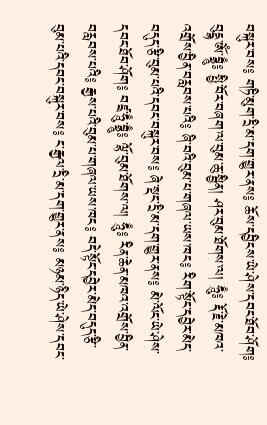བསྐུར་བས༔ གཏི་མུག་དྲི་མ་དག་གྱུར་ནས༔ ཆོས་དབྱིངས་ཡེ་ཤེས་དབང་ཐོབ་ཤོག༔ བུདྡྷ་ཨོཾ་བྷྲཱུྃ༔ སྤྱི་བོར་བཞག་ལ་བུམ་ཆུ་སྦྱིན། ཤར་བུམ་ཐོགས་ལ། ཧཱུྃ༔ རྡོ་རྗེ་མཁའ་འགྲོས་བྱིན་བརླབས་པའི༔ ཞི་བའི་བུམ་པ་གཞལ་ཡས་ཁང༔ རིག་སྟོང་དབྱེར་མེད་བདུད་རྩི་བུམ་པའི་དབང་བསྐུར་བས༔ ཞེ་སྡང་དྲི་མ་དག་གྱུར་ནས༔ མེ་ལོང་ཡེ་ཤེས་དབང་ཐོབ་ཤོག༔ བཛྲ་ཧཱུྃ་བྷྲཱུྃ༔ ལྷོ་བུམ་ཐོགས་ལ། ཧཱུྃ༔ རིན་ཆེན་མཁའ་འགྲོས་བྱིན་བརླབས་པའི༔ རྒྱས་པའི་བུམ་པ་གཞལ་ཡས་ཁང༔ བདེ་སྟོང་དབྱེར་མེད་བདུད་རྩི་བུམ་པའི་དབང་བསྐུར་བས༔ ང་རྒྱལ་དྲི་མ་དག་གྱུར་ནས༔ མཉམ་ཉིད་ཡེ་ཤེས་དབང་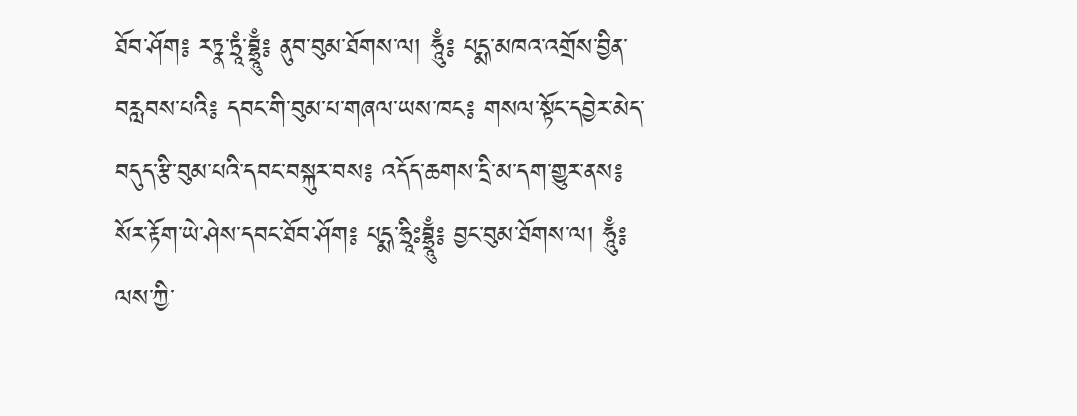ཐོབ་ཤོག༔ རཏྣ་ཏྲཱཾ་བྷྲཱུྃ༔ ནུབ་བུམ་ཐོགས་ལ། ཧཱུྃ༔ པདྨ་མཁའ་འགྲོས་བྱིན་བརླབས་པའི༔ དབང་གི་བུམ་པ་གཞལ་ཡས་ཁང༔ གསལ་སྟོང་དབྱེར་མེད་བདུད་རྩི་བུམ་པའི་དབང་བསྐུར་བས༔ འདོད་ཆགས་དྲི་མ་དག་གྱུར་ནས༔ སོར་རྟོག་ཡེ་ཤེས་དབང་ཐོབ་ཤོག༔ པདྨ་ཧྲཱིཿབྷྲཱུྃ༔ བྱང་བུམ་ཐོགས་ལ། ཧཱུྃ༔ ལས་ཀྱི་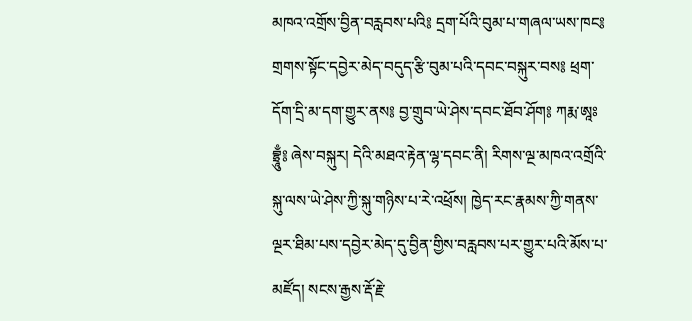མཁའ་འགྲོས་བྱིན་བརླབས་པའི༔ དྲག་པོའི་བུམ་པ་གཞལ་ཡས་ཁང༔ གྲགས་སྟོང་དབྱེར་མེད་བདུད་རྩི་བུམ་པའི་དབང་བསྐུར་བས༔ ཕྲག་དོག་དྲི་མ་དག་གྱུར་ནས༔ བྱ་གྲུབ་ཡེ་ཤེས་དབང་ཐོབ་ཤོག༔ ཀརྨ་ཨཱཿབྷྲཱུྃ༔ ཞེས་བསྐུར། དེའི་མཐའ་རྟེན་ལྷ་དབང་ནི། རིགས་ལྔ་མཁའ་འགྲོའི་སྐུ་ལས་ཡེ་ཤེས་ཀྱི་སྐུ་གཉིས་པ་རེ་འཕྲོས། ཁྱེད་རང་རྣམས་ཀྱི་གནས་ལྔར་ཐིམ་པས་དབྱེར་མེད་དུ་བྱིན་གྱིས་བརླབས་པར་གྱུར་པའི་མོས་པ་མཛོད། སངས་རྒྱས་རྡོ་རྗེ་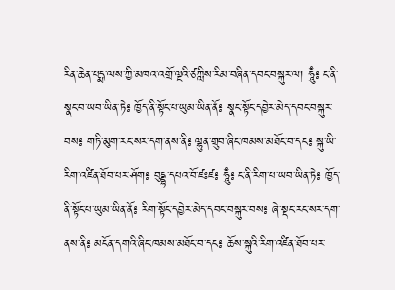རིན་ཆེན་པདྨ་ལས་ཀྱི་མཁའ་འགྲོ་ལྔའི་ཙཀླིས་རིམ་བཞིན་དབང་བསྐུར་ལ། ཧཱུྃ༔ ང་ནི་སྣང་བ་ཡབ་ཡིན་ཏེ༔ ཁྱོད་ནི་སྟོང་པ་ཡུམ་ཡིན་ནོ༔ སྣང་སྟོང་དབྱེར་མེད་དབང་བསྐུར་བས༔ གཏི་མུག་རང་སར་དག་ནས་ནི༔ ལྷུན་གྲུབ་ཞིང་ཁམས་མཐོང་བ་དང༔ སྐུ་ཡི་རིག་འཛིན་ཐོབ་པར་ཤོག༔ བུདྡྷ་དཔའ་བོ་ཛཿཛ༔ ཧཱུྃ༔ ང་ནི་རིག་པ་ཡབ་ཡིན་ཏེ༔ ཁྱོད་ནི་སྟོང་པ་ཡུམ་ཡིན་ནོ༔ རིག་སྟོང་དབྱེར་མེད་དབང་བསྐུར་བས༔ ཞེ་སྡང་རང་སར་དག་ནས་ནི༔ མངོན་དགའི་ཞིང་ཁམས་མཐོང་བ་དང༔ ཆོས་སྐུའི་རིག་འཛིན་ཐོབ་པར་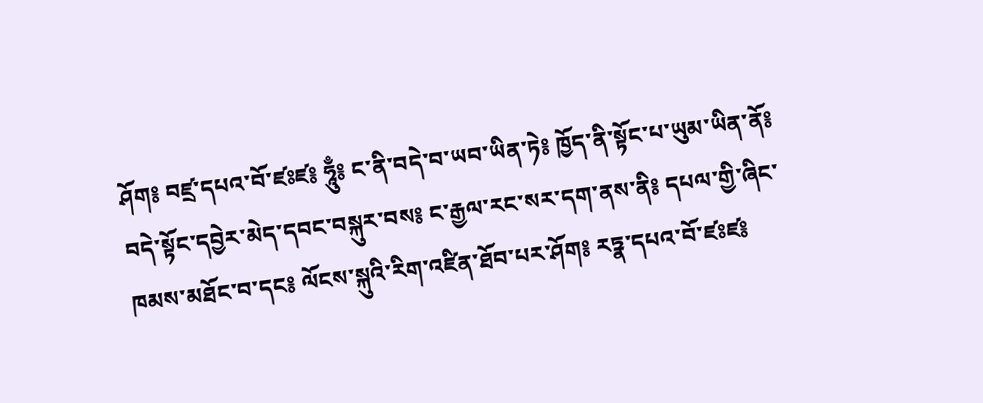ཤོག༔ བཛྲ་དཔའ་བོ་ཛཿཛ༔ ཧཱུྃ༔ ང་ནི་བདེ་བ་ཡབ་ཡིན་ཏེ༔ ཁྱོད་ནི་སྟོང་པ་ཡུམ་ཡིན་ནོ༔ བདེ་སྟོང་དབྱེར་མེད་དབང་བསྐུར་བས༔ ང་རྒྱལ་རང་སར་དག་ནས་ནི༔ དཔལ་གྱི་ཞིང་ཁམས་མཐོང་བ་དང༔ ལོངས་སྐུའི་རིག་འཛིན་ཐོབ་པར་ཤོག༔ རཏྣ་དཔའ་བོ་ཛཿཛ༔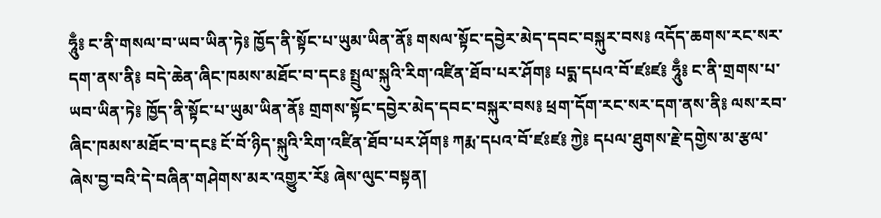ཧཱུྃ༔ ང་ནི་གསལ་བ་ཡབ་ཡིན་ཏེ༔ ཁྱོད་ནི་སྟོང་པ་ཡུམ་ཡིན་ནོ༔ གསལ་སྟོང་དབྱེར་མེད་དབང་བསྐུར་བས༔ འདོད་ཆགས་རང་སར་དག་ནས་ནི༔ བདེ་ཆེན་ཞིང་ཁམས་མཐོང་བ་དང༔ སྤྲུལ་སྐུའི་རིག་འཛིན་ཐོབ་པར་ཤོག༔ པདྨ་དཔའ་བོ་ཛཿཛ༔ ཧཱུྃ༔ ང་ནི་གྲགས་པ་ཡབ་ཡིན་ཏེ༔ ཁྱོད་ནི་སྟོང་པ་ཡུམ་ཡིན་ནོ༔ གྲགས་སྟོང་དབྱེར་མེད་དབང་བསྐུར་བས༔ ཕྲག་དོག་རང་སར་དག་ནས་ནི༔ ལས་རབ་ཞིང་ཁམས་མཐོང་བ་དང༔ ངོ་བོ་ཉིད་སྐུའི་རིག་འཛིན་ཐོབ་པར་ཤོག༔ ཀརྨ་དཔའ་བོ་ཛཿཛ༔ ཀྱེ༔ དཔལ་ཐུགས་རྗེ་དགྱེས་མ་རྩལ་ཞེས་བྱ་བའི་དེ་བཞིན་གཤེགས་མར་འགྱུར་རོ༔ ཞེས་ལུང་བསྟན།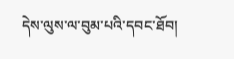དེས་ལུས་ལ་བུམ་པའི་དབང་ཐོབ།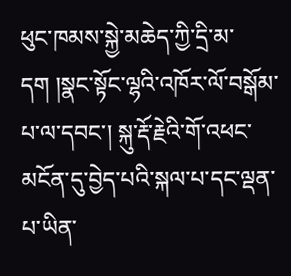ཕུང་ཁམས་སྐྱེ་མཆེད་ཀྱི་དྲི་མ་དག །སྣང་སྟོང་ལྷའི་འཁོར་ལོ་བསྒོམ་པ་ལ་དབང་། སྐུ་རྡོ་རྗེའི་གོ་འཕང་མངོན་དུ་བྱེད་པའི་སྐལ་པ་དང་ལྡན་པ་ཡིན་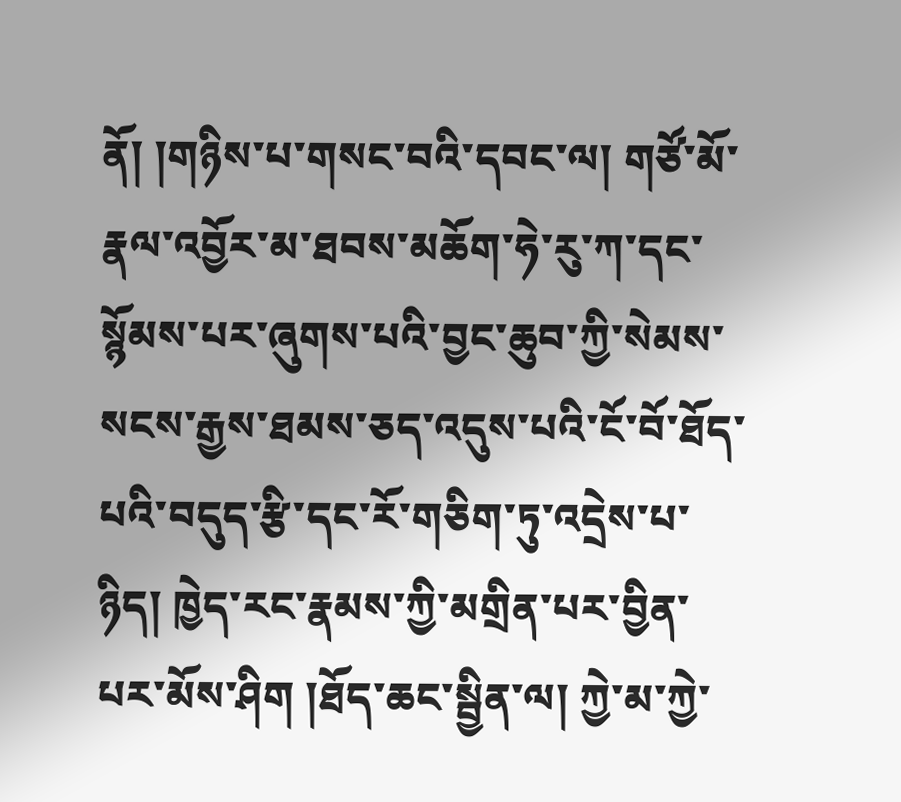ནོ། །གཉིས་པ་གསང་བའི་དབང་ལ། གཙོ་མོ་རྣལ་འབྱོར་མ་ཐབས་མཆོག་ཧེ་རུ་ཀ་དང་སྙོམས་པར་ཞུགས་པའི་བྱང་ཆུབ་ཀྱི་སེམས་སངས་རྒྱས་ཐམས་ཅད་འདུས་པའི་ངོ་བོ་ཐོད་པའི་བདུད་རྩི་དང་རོ་གཅིག་ཏུ་འདྲེས་པ་ཉིད། ཁྱེད་རང་རྣམས་ཀྱི་མགྲིན་པར་བྱིན་པར་མོས་ཤིག །ཐོད་ཆང་སྦྱིན་ལ། ཀྱེ་མ་ཀྱེ་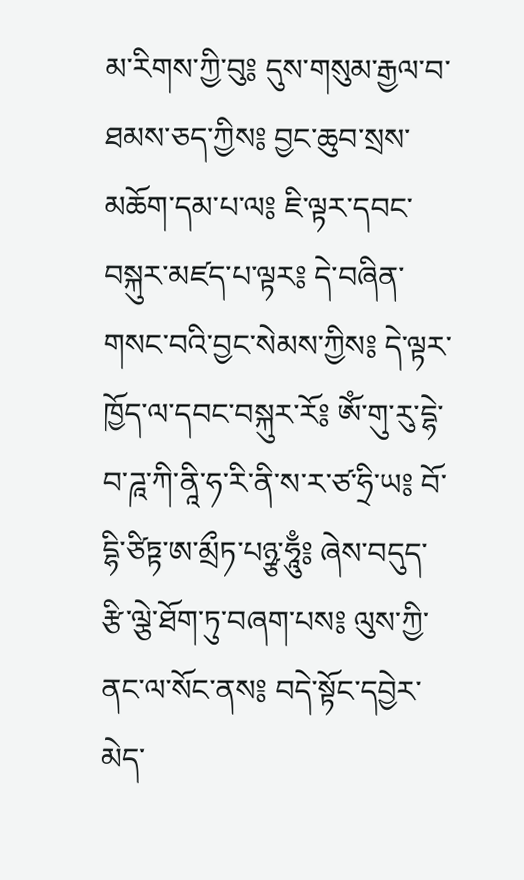མ་རིགས་ཀྱི་བུ༔ དུས་གསུམ་རྒྱལ་བ་ཐམས་ཅད་ཀྱིས༔ བྱང་ཆུབ་སྲས་མཆོག་དམ་པ་ལ༔ ཇི་ལྟར་དབང་བསྐུར་མཛད་པ་ལྟར༔ དེ་བཞིན་གསང་བའི་བྱང་སེམས་ཀྱིས༔ དེ་ལྟར་ཁྱོད་ལ་དབང་བསྐུར་རོ༔ ཨོཾ་གུ་རུ་དྷེ་བ་ཌཱ་ཀི་ནཱི་ཧ་རི་ནི་ས་ར་ཙ་ཧྲི་ཡ༔ བོ་དྷི་ཙིཏྟ་ཨ་མྲྀཏ་པཉྩ་ཧཱུྃ༔ ཞེས་བདུད་རྩི་ལྕེ་ཐོག་ཏུ་བཞག་པས༔ ལུས་ཀྱི་ནང་ལ་སོང་ནས༔ བདེ་སྟོང་དབྱེར་མེད་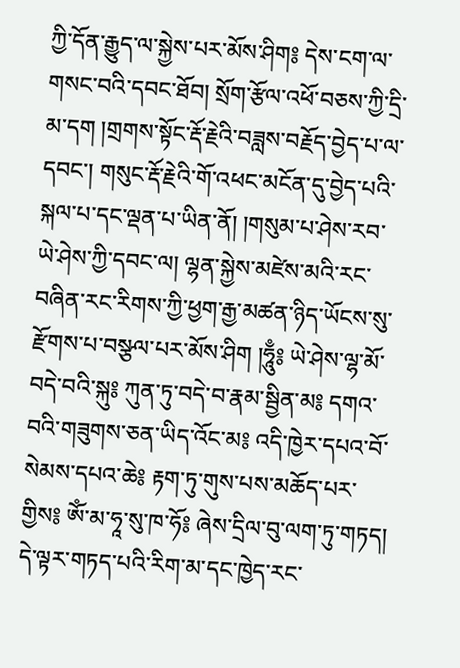ཀྱི་དོན་རྒྱུད་ལ་སྐྱེས་པར་མོས་ཤིག༔ དེས་ངག་ལ་གསང་བའི་དབང་ཐོབ། སྲོག་རྩོལ་འཕོ་བཅས་ཀྱི་དྲི་མ་དག །གྲགས་སྟོང་རྡོ་རྗེའི་བཟླས་བརྗོད་བྱེད་པ་ལ་དབང་། གསུང་རྡོ་རྗེའི་གོ་འཕང་མངོན་དུ་བྱེད་པའི་སྐལ་པ་དང་ལྡན་པ་ཡིན་ནོ། །གསུམ་པ་ཤེས་རབ་ཡེ་ཤེས་ཀྱི་དབང་ལ། ལྷན་སྐྱེས་མཛེས་མའི་རང་བཞིན་རང་རིགས་ཀྱི་ཕྱག་རྒྱ་མཚན་ཉིད་ཡོངས་སུ་རྫོགས་པ་བསྩལ་པར་མོས་ཤིག །ཧཱུྃ༔ ཡེ་ཤེས་ལྷ་མོ་བདེ་བའི་སྐུ༔ ཀུན་ཏུ་བདེ་བ་རྣམ་སྦྱིན་མ༔ དགའ་བའི་གཟུགས་ཅན་ཡིད་འོང་མ༔ འདི་ཁྱེར་དཔའ་བོ་སེམས་དཔའ་ཆེ༔ རྟག་ཏུ་གུས་པས་མཆོད་པར་གྱིས༔ ཨོཾ་མ་ཧཱ་སུ་ཁ་ཧོ༔ ཞེས་དྲིལ་བུ་ལག་ཏུ་གཏད། དེ་ལྟར་གཏད་པའི་རིག་མ་དང་ཁྱེད་རང་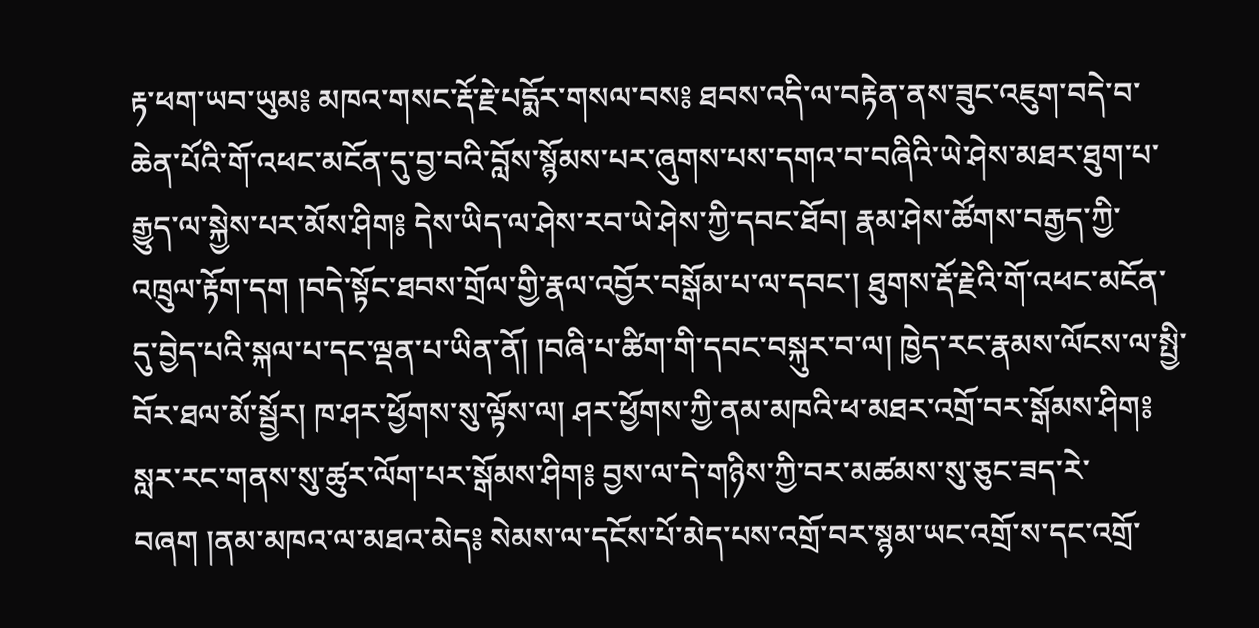རྟ་ཕག་ཡབ་ཡུམ༔ མཁའ་གསང་རྡོ་རྗེ་པདྨོར་གསལ་བས༔ ཐབས་འདི་ལ་བརྟེན་ནས་ཟུང་འཇུག་བདེ་བ་ཆེན་པོའི་གོ་འཕང་མངོན་དུ་བྱ་བའི་བློས་སྙོམས་པར་ཞུགས་པས་དགའ་བ་བཞིའི་ཡེ་ཤེས་མཐར་ཐུག་པ་རྒྱུད་ལ་སྐྱེས་པར་མོས་ཤིག༔ དེས་ཡིད་ལ་ཤེས་རབ་ཡེ་ཤེས་ཀྱི་དབང་ཐོབ། རྣམ་ཤེས་ཚོགས་བརྒྱད་ཀྱི་འཁྲུལ་རྟོག་དག །བདེ་སྟོང་ཐབས་གྲོལ་གྱི་རྣལ་འབྱོར་བསྒོམ་པ་ལ་དབང་། ཐུགས་རྡོ་རྗེའི་གོ་འཕང་མངོན་དུ་བྱེད་པའི་སྐལ་པ་དང་ལྡན་པ་ཡིན་ནོ། །བཞི་པ་ཚིག་གི་དབང་བསྐུར་བ་ལ། ཁྱེད་རང་རྣམས་ལོངས་ལ་སྤྱི་བོར་ཐལ་མོ་སྦྱོར། ཁ་ཤར་ཕྱོགས་སུ་ལྟོས་ལ། ཤར་ཕྱོགས་ཀྱི་ནམ་མཁའི་ཕ་མཐར་འགྲོ་བར་སྒོམས་ཤིག༔ སླར་རང་གནས་སུ་ཚུར་ལོག་པར་སྒོམས་ཤིག༔ བྱས་ལ་དེ་གཉིས་ཀྱི་བར་མཚམས་སུ་ཅུང་ཟད་རེ་བཞག །ནམ་མཁའ་ལ་མཐའ་མེད༔ སེམས་ལ་དངོས་པོ་མེད་པས་འགྲོ་བར་སྙམ་ཡང་འགྲོ་ས་དང་འགྲོ་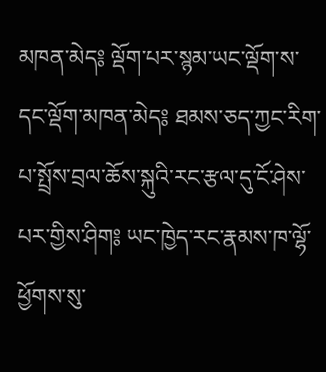མཁན་མེད༔ ལྡོག་པར་སྙམ་ཡང་ལྡོག་ས་དང་ལྡོག་མཁན་མེད༔ ཐམས་ཅད་ཀྱང་རིག་པ་སྤྲོས་བྲལ་ཆོས་སྐུའི་རང་རྩལ་དུ་ངོ་ཤེས་པར་གྱིས་ཤིག༔ ཡང་ཁྱེད་རང་རྣམས་ཁ་ལྷོ་ཕྱོགས་སུ་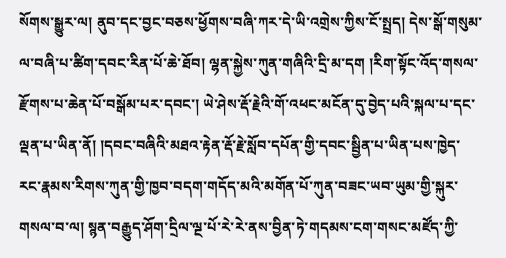སོགས་སྒྱུར་ལ། ནུབ་དང་བྱང་བཅས་ཕྱོགས་བཞི་ཀར་དེ་ཡི་འགྲེས་ཀྱིས་ངོ་སྤྲད། དེས་སྒོ་གསུམ་ལ་བཞི་པ་ཚིག་དབང་རིན་པོ་ཆེ་ཐོབ། ལྷན་སྐྱེས་ཀུན་གཞིའི་དྲི་མ་དག །རིག་སྟོང་འོད་གསལ་རྫོགས་པ་ཆེན་པོ་བསྒོམ་པར་དབང་། ཡེ་ཤེས་རྡོ་རྗེའི་གོ་འཕང་མངོན་དུ་བྱེད་པའི་སྐལ་པ་དང་ལྡན་པ་ཡིན་ནོ། །དབང་བཞིའི་མཐའ་རྟེན་རྡོ་རྗེ་སློབ་དཔོན་གྱི་དབང་སྦྱིན་པ་ཡིན་པས་ཁྱེད་རང་རྣམས་རིགས་ཀུན་གྱི་ཁྱབ་བདག་གདོད་མའི་མགོན་པོ་ཀུན་བཟང་ཡབ་ཡུམ་གྱི་སྐུར་གསལ་བ་ལ། སྙན་བརྒྱུད་ཤོག་དྲིལ་ལྔ་པོ་རེ་རེ་ནས་བྱིན་ཏེ་གདམས་ངག་གསང་མཛོད་ཀྱི་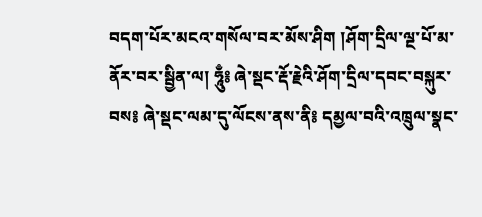བདག་པོར་མངའ་གསོལ་བར་མོས་ཤིག །ཤོག་དྲིལ་ལྔ་པོ་མ་ནོར་བར་སྦྱིན་ལ། ཧཱུྃ༔ ཞེ་སྡང་རྡོ་རྗེའི་ཤོག་དྲིལ་དབང་བསྐུར་བས༔ ཞེ་སྡང་ལམ་དུ་ལོངས་ནས་ནི༔ དམྱལ་བའི་འཁྲུལ་སྣང་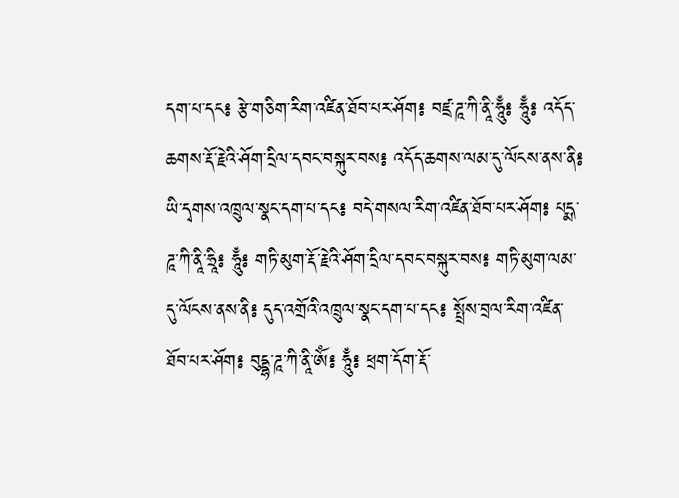དག་པ་དང༔ རྩེ་གཅིག་རིག་འཛིན་ཐོབ་པར་ཤོག༔ བཛྲ་ཌཱ་ཀི་ནཱི་ཧཱུྃ༔ ཧཱུྃ༔ འདོད་ཆགས་རྡོ་རྗེའི་ཤོག་དྲིལ་དབང་བསྐུར་བས༔ འདོད་ཆགས་ལམ་དུ་ལོངས་ནས་ནི༔ ཡི་དྭགས་འཁྲུལ་སྣང་དག་པ་དང༔ བདེ་གསལ་རིག་འཛིན་ཐོབ་པར་ཤོག༔ པདྨ་ཌཱ་ཀི་ནཱི་ཧྲཱི༔ ཧཱུྃ༔ གཏི་མུག་རྡོ་རྗེའི་ཤོག་དྲིལ་དབང་བསྐུར་བས༔ གཏི་མུག་ལམ་དུ་ལོངས་ནས་ནི༔ དུད་འགྲོའི་འཁྲུལ་སྣང་དག་པ་དང༔ སྤྲོས་བྲལ་རིག་འཛིན་ཐོབ་པར་ཤོག༔ བུདྡྷ་ཌཱ་ཀི་ནཱི་ཨོཾ༔ ཧཱུྃ༔ ཕྲག་དོག་རྡོ་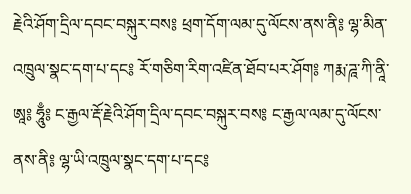རྗེའི་ཤོག་དྲིལ་དབང་བསྐུར་བས༔ ཕྲག་དོག་ལམ་དུ་ལོངས་ནས་ནི༔ ལྷ་མིན་འཁྲུལ་སྣང་དག་པ་དང༔ རོ་གཅིག་རིག་འཛིན་ཐོབ་པར་ཤོག༔ ཀརྨ་ཌཱ་ཀི་ནཱི་ཨཱ༔ ཧཱུྃ༔ ང་རྒྱལ་རྡོ་རྗེའི་ཤོག་དྲིལ་དབང་བསྐུར་བས༔ ང་རྒྱལ་ལམ་དུ་ལོངས་ནས་ནི༔ ལྷ་ཡི་འཁྲུལ་སྣང་དག་པ་དང༔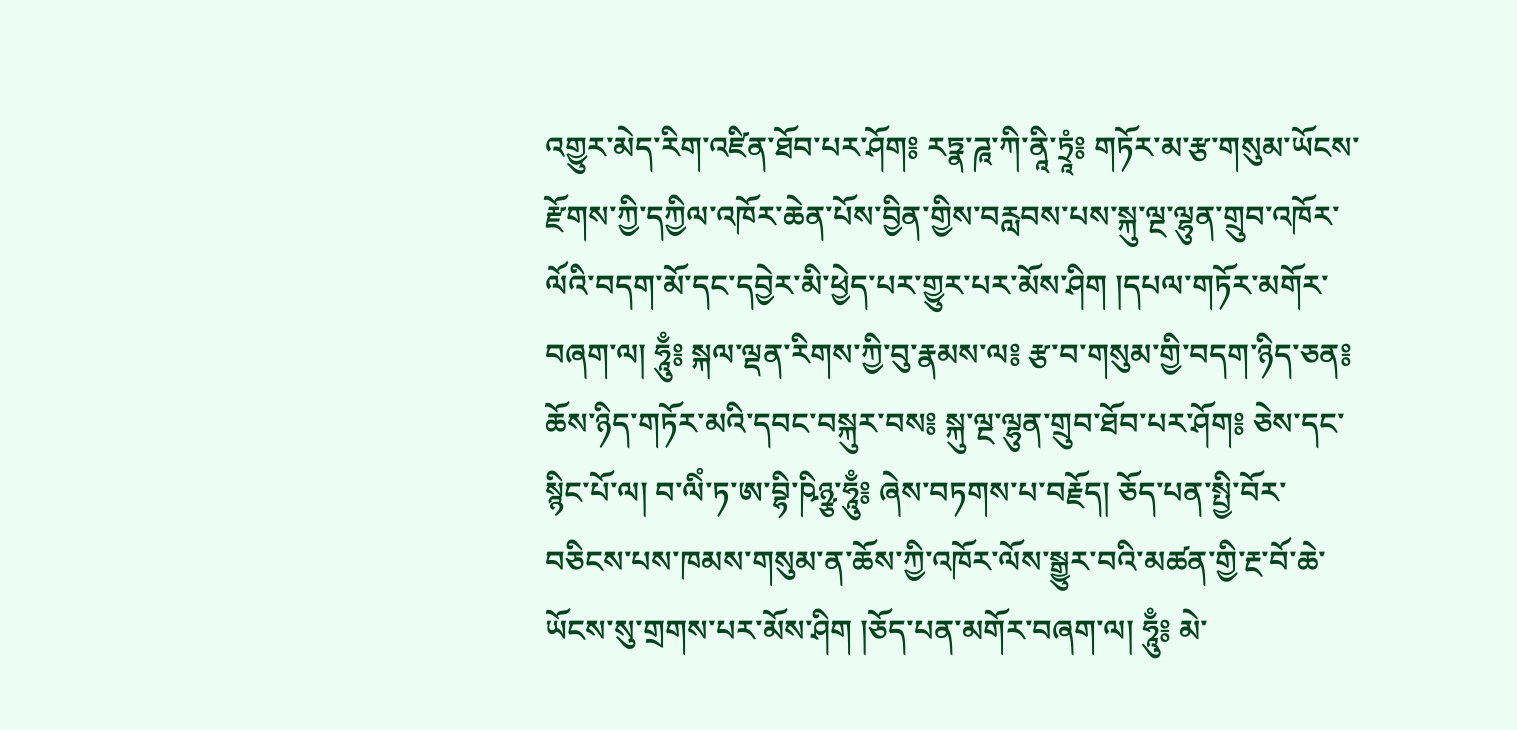འགྱུར་མེད་རིག་འཛིན་ཐོབ་པར་ཤོག༔ རཏྣ་ཌཱ་ཀི་ནཱི་ཏྲཱཾ༔ གཏོར་མ་རྩ་གསུམ་ཡོངས་རྫོགས་ཀྱི་དཀྱིལ་འཁོར་ཆེན་པོས་བྱིན་གྱིས་བརླབས་པས་སྐུ་ལྔ་ལྷུན་གྲུབ་འཁོར་ལོའི་བདག་མོ་དང་དབྱེར་མི་ཕྱེད་པར་གྱུར་པར་མོས་ཤིག །དཔལ་གཏོར་མགོར་བཞག་ལ། ཧཱུྃ༔ སྐལ་ལྡན་རིགས་ཀྱི་བུ་རྣམས་ལ༔ རྩ་བ་གསུམ་གྱི་བདག་ཉིད་ཅན༔ ཆོས་ཉིད་གཏོར་མའི་དབང་བསྐུར་བས༔ སྐུ་ལྔ་ལྷུན་གྲུབ་ཐོབ་པར་ཤོག༔ ཅེས་དང་སྙིང་པོ་ལ། བ་ལིཾ་ཏ་ཨ་བྷི་ཥིཉྩ་ཧཱུྃ༔ ཞེས་བཏགས་པ་བརྗོད། ཅོད་པན་སྤྱི་བོར་བཅིངས་པས་ཁམས་གསུམ་ན་ཆོས་ཀྱི་འཁོར་ལོས་སྒྱུར་བའི་མཚན་གྱི་རྔ་བོ་ཆེ་ཡོངས་སུ་གྲགས་པར་མོས་ཤིག །ཅོད་པན་མགོར་བཞག་ལ། ཧཱུྃ༔ མེ་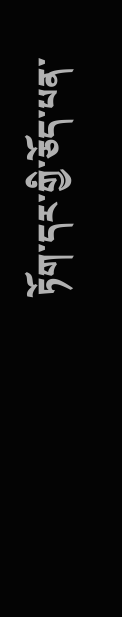ཏོག་དར་གྱི་ཅོད་པན་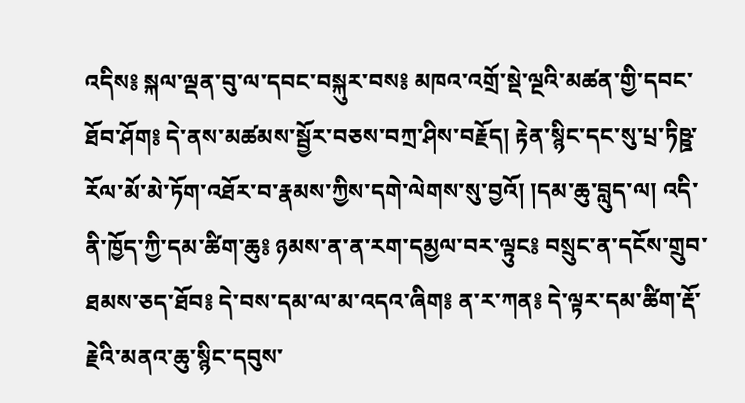འདིས༔ སྐལ་ལྡན་བུ་ལ་དབང་བསྐུར་བས༔ མཁའ་འགྲོ་སྡེ་ལྔའི་མཚན་གྱི་དབང་ཐོབ་ཤོག༔ དེ་ནས་མཚམས་སྦྱོར་བཅས་བཀྲ་ཤིས་བརྗོད། རྟེན་སྙིང་དང་སུ་པྲ་ཏིཥྛ་རོལ་མོ་མེ་ཏོག་འཐོར་བ་རྣམས་ཀྱིས་དགེ་ལེགས་སུ་བྱའོ། །དམ་ཆུ་བླུད་ལ། འདི་ནི་ཁྱོད་ཀྱི་དམ་ཚིག་ཆུ༔ ཉམས་ན་ན་རག་དམྱལ་བར་ལྟུང༔ བསྲུང་ན་དངོས་གྲུབ་ཐམས་ཅད་ཐོབ༔ དེ་བས་དམ་ལ་མ་འདའ་ཞིག༔ ན་ར་ཀན༔ དེ་ལྟར་དམ་ཚིག་རྡོ་རྗེའི་མནའ་ཆུ་སྙིང་དབུས་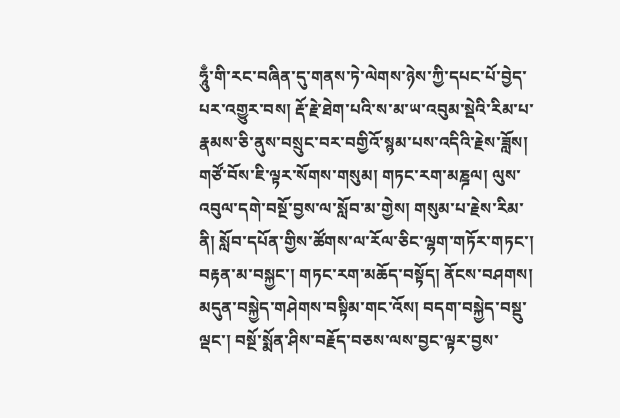ཧཱུྃ་གི་རང་བཞིན་དུ་གནས་ཏེ་ལེགས་ཉེས་ཀྱི་དཔང་པོ་བྱེད་པར་འགྱུར་བས། རྡོ་རྗེ་ཐེག་པའི་ས་མ་ཡ་འབུམ་སྡེའི་རིམ་པ་རྣམས་ཅི་ནུས་བསྲུང་བར་བགྱིའོ་སྙམ་པས་འདིའི་རྗེས་ཟློས། གཙོ་བོས་ཇི་ལྟར་སོགས་གསུམ། གཏང་རག་མཎྜལ། ལུས་འབུལ་དགེ་བསྔོ་བྱས་ལ་སློབ་མ་གྱེས། གསུམ་པ་རྗེས་རིམ་ནི། སློབ་དཔོན་གྱིས་ཚོགས་ལ་རོལ་ཅིང་ལྷག་གཏོར་གཏང་། བརྟན་མ་བསྐྱང་། གཏང་རག་མཆོད་བསྟོད། ནོངས་བཤགས། མདུན་བསྐྱེད་གཤེགས་བསྟིམ་གང་འོས། བདག་བསྐྱེད་བསྡུ་ལྡང་། བསྔོ་སྨོན་ཤིས་བརྗོད་བཅས་ལས་བྱང་ལྟར་བྱས་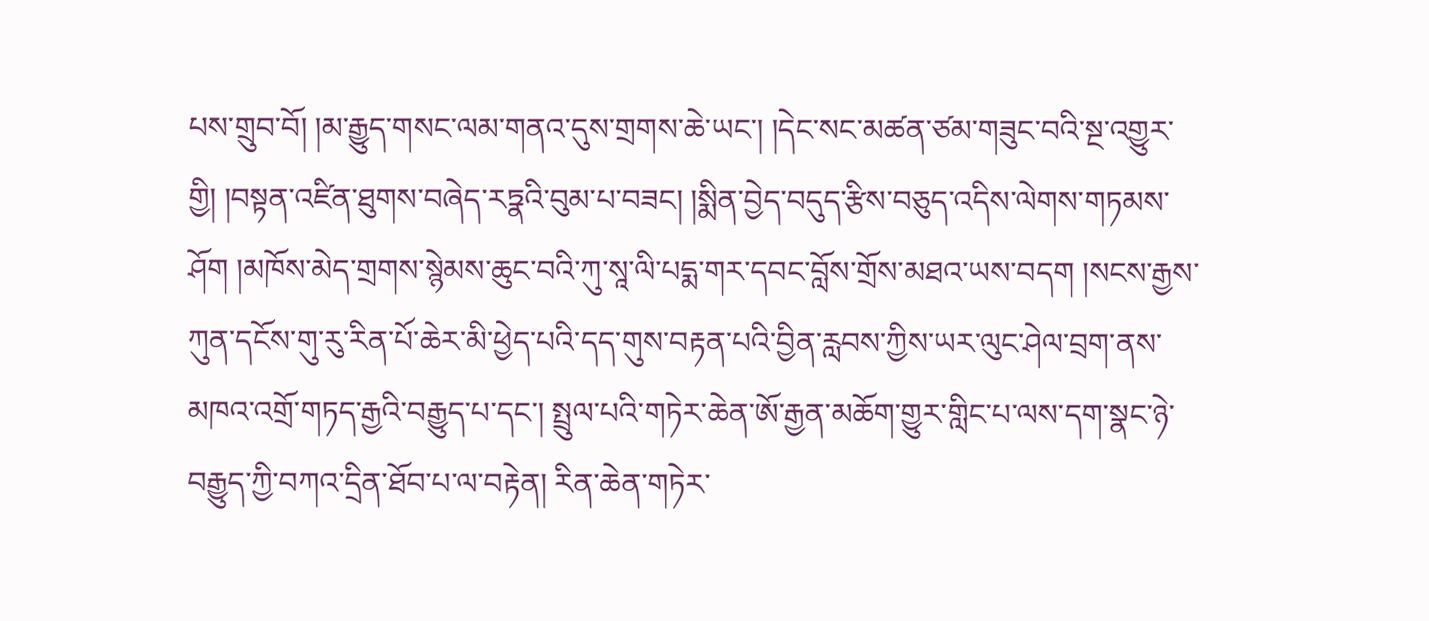པས་གྲུབ་བོ། །མ་རྒྱུད་གསང་ལམ་གནའ་དུས་གྲགས་ཆེ་ཡང་། །དེང་སང་མཚན་ཙམ་གཟུང་བའི་སྔ་འགྱུར་གྱི། །བསྟན་འཛིན་ཐུགས་བཞེད་རཏྣའི་བུམ་པ་བཟང། །སྨིན་བྱེད་བདུད་རྩིས་བཅུད་འདིས་ལེགས་གཏམས་ཤོག །མཁོས་མེད་གྲགས་སྙེམས་ཆུང་བའི་ཀུ་སཱ་ལི་པདྨ་གར་དབང་བློས་གྲོས་མཐའ་ཡས་བདག །སངས་རྒྱས་ཀུན་དངོས་གུ་རུ་རིན་པོ་ཆེར་མི་ཕྱེད་པའི་དད་གུས་བརྟན་པའི་བྱིན་རླབས་ཀྱིས་ཡར་ལུང་ཤེལ་བྲག་ནས་མཁའ་འགྲོ་གཏད་རྒྱའི་བརྒྱུད་པ་དང་། སྤྲུལ་པའི་གཏེར་ཆེན་ཨོ་རྒྱན་མཆོག་གྱུར་གླིང་པ་ལས་དག་སྣང་ཉེ་བརྒྱུད་ཀྱི་བཀའ་དྲིན་ཐོབ་པ་ལ་བརྟེན། རིན་ཆེན་གཏེར་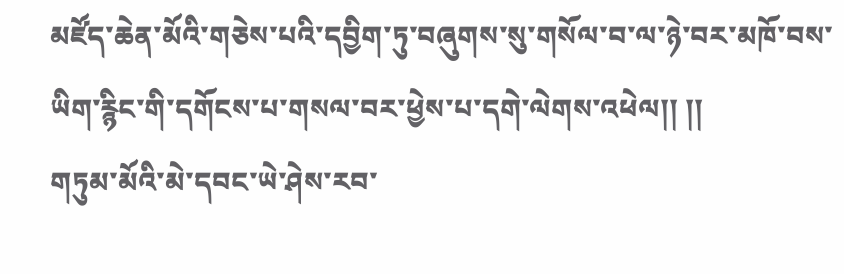མཛོད་ཆེན་མོའི་གཅེས་པའི་དབྱིག་ཏུ་བཞུགས་སུ་གསོལ་བ་ལ་ཉེ་བར་མཁོ་བས་ཡིག་རྙིང་གི་དགོངས་པ་གསལ་བར་ཕྱེས་པ་དགེ་ལེགས་འཕེལ།། །།
གཏུམ་མོའི་མེ་དབང་ཡེ་ཤེས་རབ་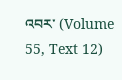འབར་ (Volume 55, Text 12)